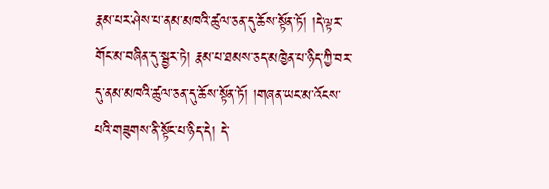རྣམ་པར་ཤེས་པ་ནམ་མཁའི་ཚུལ་ཅན་དུ་ཆོས་སྟོན་ཏོ། །དེ་ལྟར་གོང་མ་བཞིན་དུ་སྦྱར་ཏེ། རྣམ་པ་ཐམས་ཅད་མཁྱེན་པ་ཉིད་ཀྱི་བར་དུ་ནམ་མཁའི་ཚུལ་ཅན་དུ་ཆོས་སྟོན་ཏོ། །གཞན་ཡང་མ་འོངས་པའི་གཟུགས་ནི་སྟོང་པ་ཉིད་དེ། དེ་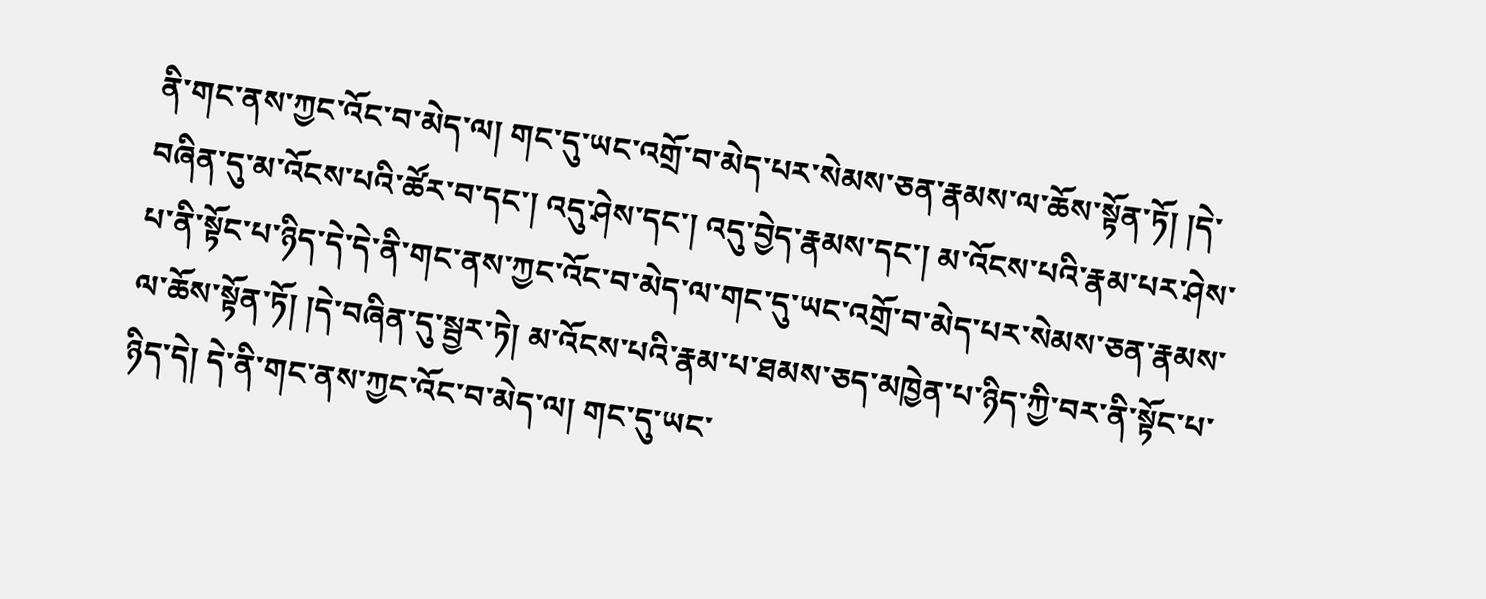ནི་གང་ནས་ཀྱང་འོང་བ་མེད་ལ། གང་དུ་ཡང་འགྲོ་བ་མེད་པར་སེམས་ཅན་རྣམས་ལ་ཆོས་སྟོན་ཏོ། །དེ་བཞིན་དུ་མ་འོངས་པའི་ཚོར་བ་དང་། འདུ་ཤེས་དང་། འདུ་བྱེད་རྣམས་དང་། མ་འོངས་པའི་རྣམ་པར་ཤེས་པ་ནི་སྟོང་པ་ཉིད་དེ་དེ་ནི་གང་ནས་ཀྱང་འོང་བ་མེད་ལ་གང་དུ་ཡང་འགྲོ་བ་མེད་པར་སེམས་ཅན་རྣམས་ལ་ཆོས་སྟོན་ཏོ། །དེ་བཞིན་དུ་སྦྱར་ཏེ། མ་འོངས་པའི་རྣམ་པ་ཐམས་ཅད་མཁྱེན་པ་ཉིད་ཀྱི་བར་ནི་སྟོང་པ་ཉིད་དེ། དེ་ནི་གང་ནས་ཀྱང་འོང་བ་མེད་ལ། གང་དུ་ཡང་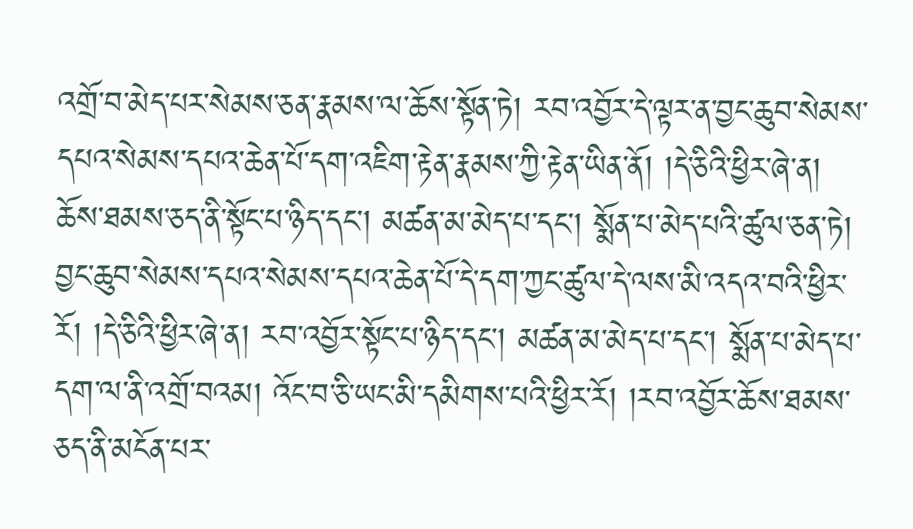འགྲོ་བ་མེད་པར་སེམས་ཅན་རྣམས་ལ་ཆོས་སྟོན་ཏེ། རབ་འབྱོར་དེ་ལྟར་ན་བྱང་ཆུབ་སེམས་དཔའ་སེམས་དཔའ་ཆེན་པོ་དག་འཇིག་རྟེན་རྣམས་ཀྱི་རྟེན་ཡིན་ནོ། །དེ་ཅིའི་ཕྱིར་ཞེ་ན། ཆོས་ཐམས་ཅད་ནི་སྟོང་པ་ཉིད་དང་། མཚན་མ་མེད་པ་དང་། སྨོན་པ་མེད་པའི་ཚུལ་ཅན་ཏེ། བྱང་ཆུབ་སེམས་དཔའ་སེམས་དཔའ་ཆེན་པོ་དེ་དག་ཀྱང་ཚུལ་དེ་ལས་མི་འདའ་བའི་ཕྱིར་རོ། །དེ་ཅིའི་ཕྱིར་ཞེ་ན། རབ་འབྱོར་སྟོང་པ་ཉིད་དང་། མཚན་མ་མེད་པ་དང་། སྨོན་པ་མེད་པ་དག་ལ་ནི་འགྲོ་བའམ། འོང་བ་ཅི་ཡང་མི་དམིགས་པའི་ཕྱིར་རོ། །རབ་འབྱོར་ཆོས་ཐམས་ཅད་ནི་མངོན་པར་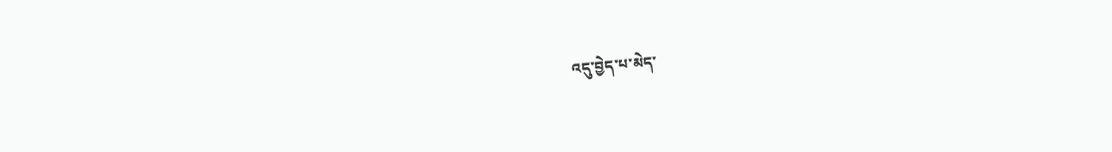འདུ་བྱེད་པ་མེད་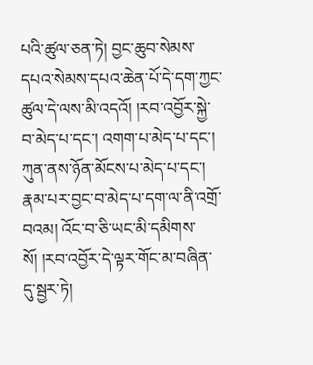པའི་ཚུལ་ཅན་ཏེ། བྱང་ཆུབ་སེམས་དཔའ་སེམས་དཔའ་ཆེན་པོ་དེ་དག་ཀྱང་ཚུལ་དེ་ལས་མི་འདའོ། །རབ་འབྱོར་སྐྱེ་བ་མེད་པ་དང་། འགག་པ་མེད་པ་དང་། ཀུན་ནས་ཉོན་མོངས་པ་མེད་པ་དང་། རྣམ་པར་བྱང་བ་མེད་པ་དག་ལ་ནི་འགྲོ་བའམ། འོང་བ་ཅི་ཡང་མི་དམིགས་སོ། །རབ་འབྱོར་དེ་ལྟར་གོང་མ་བཞིན་དུ་སྦྱར་ཏེ།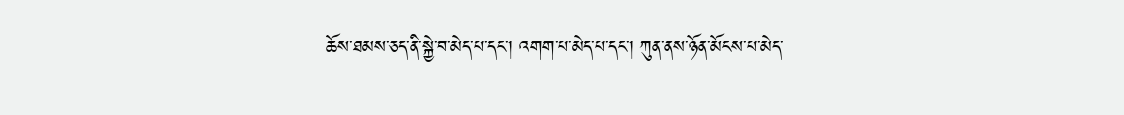ཆོས་ཐམས་ཅད་ནི་སྐྱེ་བ་མེད་པ་དང་། འགག་པ་མེད་པ་དང་། ཀུན་ནས་ཉོན་མོངས་པ་མེད་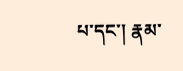པ་དང་། རྣམ་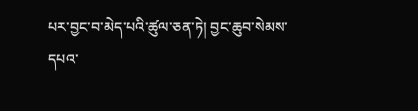པར་བྱང་བ་མེད་པའི་ཚུལ་ཅན་ཏེ། བྱང་ཆུབ་སེམས་དཔའ་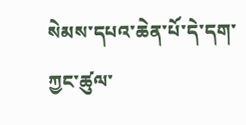སེམས་དཔའ་ཆེན་པོ་དེ་དག་ཀྱང་ཚུལ་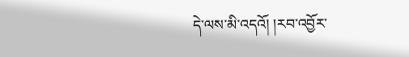དེ་ལས་མི་འདའོ། །རབ་འབྱོར་